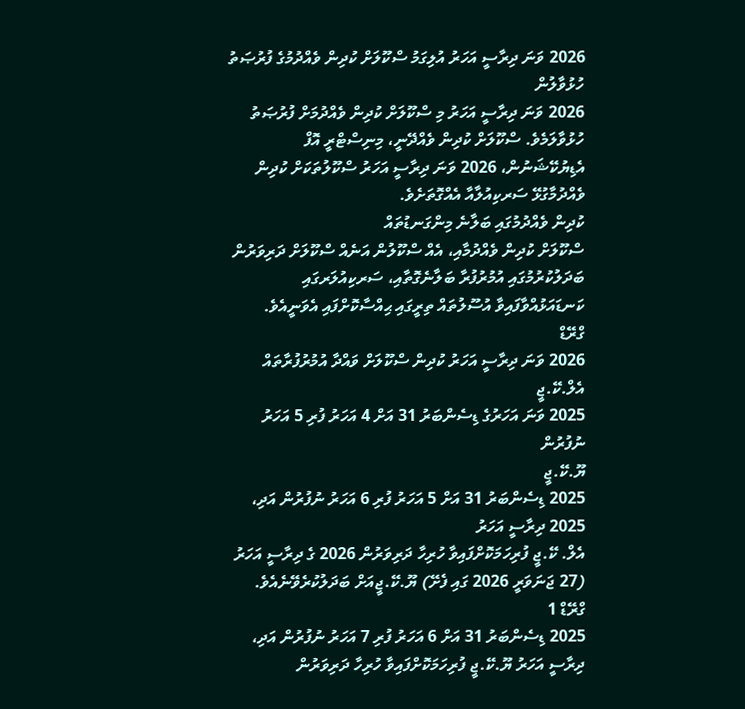2026 ވަނަ ދިރާސީ އަހަރު އުލިގަމު ސްކޫލަށް ކުދިން ވެއްދުމުގެ ފުރުޞަތު ހުޅުވާލުން
2026 ވަނަ ދިރާސީ އަހަރު މި ސްކޫލަށް ކުދިން ވެއްދުމަށް ފުރުޞަތު ހުޅުވާލަމެވެ. ސްކޫލަށް ކުދިން ވެއްދޭނީ، މިނިސްޓްރީ އޮފް އެޑިޔުކޭޝަނުން، 2026 ވަނަ ދިރާސީ އަހަރު ސްކޫލުތަކަށް ކުދިން ވެއްދުމާގުޅޭ ސަރކިއުލާއާ އެއްގޮތަށެވެ.
ކުދިން ވެއްދުމުގައި ބަލާނެ މިންގަނޑުތައް
ސްކޫލަށް ކުދިން ވެއްދުމާއި، އެއް ސްކޫލުން އަނެއް ސްކޫލަށް ދަރިވަރުން ބަދަލުކުރުމުގައި އުމުރުފުރާ ބަލާނެގޮތާއި، ސަރކިއުލަރގައި ކަނޑައަޅުއްވާފައިވާ އުސޫލުތައް ތިރީގައި ޙިއްސާކޮށްފައި އެވަނީއެވެ.
ގްރޭޑް
2026 ވަނަ ދިރާސީ އަހަރު ކުދިން ސްކޫލަށް ވައްދާ އުމުރުފުރާތައް
އެލް.ކޭ.ޖީ
2025 ވަނަ އަހަރުގެ ޑިސެންބަރު 31 އަށް 4 އަހަރު ފުރި 5 އަހަރު ނުފުރުން
ޔޫ.ކޭ.ޖީ
2025 ޑިސެންބަރު 31 އަށް 5 އަހަރު ފުރި 6 އަހަރު ނުފުރުން އަދި، 2025 ދިރާސީ އަހަރު
އެލް. ކޭ.ޖީ ފުރިހަމަކޮށްފައިވާ ހުރިހާ ދަރިވަރުން 2026 ގެ ދިރާސީ އަހަރު (27 ޖަނަވަރީ 2026 ގައި ފެށޭ) ޔޫ.ކޭ.ޖީއަށް ބަދަލުކުރެވޭނެއެވެ.
ގްރޭޑް 1
2025 ޑިސެންބަރު 31 އަށް 6 އަހަރު ފުރި 7 އަހަރު ނުފުރުން އަދި، ދިރާސީ އަހަރު ޔޫ.ކޭ.ޖީ ފުރިހަމަކޮށްފައިވާ ހުރިހާ ދަރިވަރުން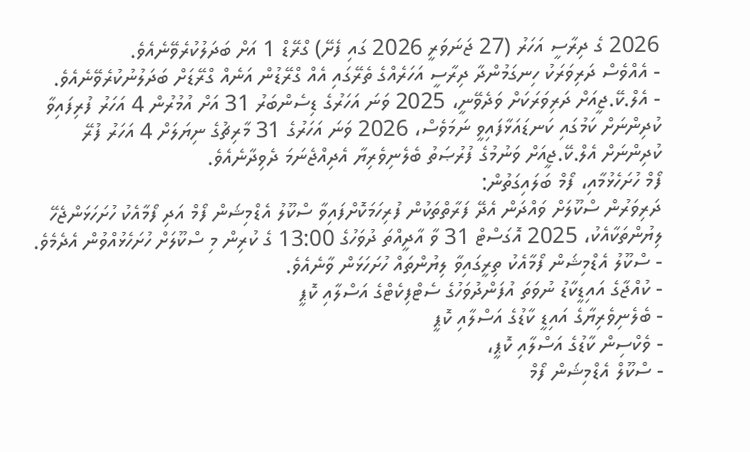2026 ގެ ދިރާސީ އަހަރު (27 ޖަނަވަރީ 2026 ގައި ފެށޭ) ގްރޭޑް 1 އަށް ބަދަލުކުރެވޭނެއެވެ.
- އެއްވެސް ދަރިވަރަކު ހިނގަމުންދާ ދިރާސީ އަހަރެއްގެ ތެރޭގައި އެއް ގްރޭޑުން އަނެއް ގްރޭޑަށް ބަދަލުނުކުރެވޭނެއެވެ.
- އެލް.ކޭ.ޖީއަށް ދަރިވަރަކަށް ވަދެވޭނީ، 2025 ވަނަ އަހަރުގެ ޑިސެންބަރު 31 އަށް އުމުރުން 4 އަހަރު ފުރިފައިވާ ކުދިންނަށް ކަމުގައި ކަނޑައަޅާފައިވީ ނަމަވެސް، 2026 ވަނަ އަހަރުގެ 31 މާރިޗުގެ ނިޔަލަށް 4 އަހަރު ފުރޭ ކުދިންނަށް އެލް.ކޭ.ޖީއަށް ވަނުމުގެ ފުރުޞަތު ބެލެނިވެރިޔާ އެދިއްޖެނަމަ ދެވިދާނެއެވެ.
ފޯމް ހުށަހެޅުމާއި، ފޯމް ބަލައިގަތުން:
ދަރިވަރުން ސްކޫލަށް ވައްދަން އެދޭ ފަރާތްތަކުން ފުރިހަމަކޮށްފައިވާ ސްކޫލު އެޑްމިޝަން ފޯމް އަދި ފޯމާއެކު ހުށަހަޅަންޖެހޭ ލިޔުންތަކާއެކު، 2025 އޮގަސްޓް 31 ވާ އާދީއްތަ ދުވަހުގެ 13:00 ގެ ކުރިން މި ސްކޫލަށް ހުށަހެޅުއްވުން އެދެމެވެ.
- ސްކޫލު އެޑްމިޝަން ފޯމާއެކު ތިރީގައިވާ ލިޔުންތައް ހުށަހަޅަން ވާނެއެވެ.
- ކުއްޖާގެ އައިޑީކާޑު ނުވަތަ އުފަންދުވަހުގެ ސެޓްފިކެޓްގެ އަސްލާއި ކޮޕީ
- ބެލެނިވެރިޔާގެ އައިޑީ ކާޑުގެ އަސްލާއި ކޮޕީ
- ވެކްސިން ކާޑުގެ އަސްލާއި ކޮޕީ،
- ސްކޫލް އެޑްމިޝަން ފޯމް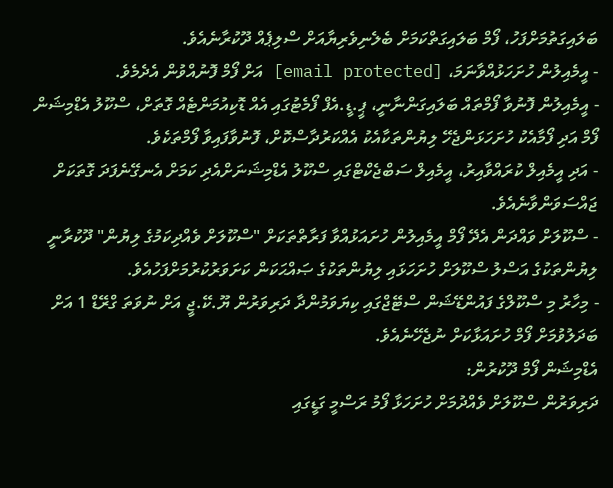ބަލައިގަތުމަށްފަހު، ފޯމް ބަލައިގަތްކަމަށް ބެލެނިވެރިޔާއަށް ސްލިޕެއް ދޫކުރާނެއެވެ.
- އީމެއިލުން ހުށަހަޅުއްވާނަމަ، [email protected] އަށް ފޯމް ފޮނުއްވުން އެދެމެވެ.
- އީމެއިލުން ފޮނުވާ ފޯމްތައް ބަލައިގަންނާނީ، ޕީ.ޑީ.އެފް ފޯމެޓުގައި އެއް ޑޮކިއުމަންޓެއް ގޮތަށް، ސްކޫލު އެޑްމިޝަން ފޯމް އަދި ފޯމާއެކު ހުށަހަޅަންޖެހޭ ލިޔުންތަކާއެކު އެއްކަރުދާސްކޮށް، ފޮނުވާފައިވާ ފޯމްތަކެވެ.
- އަދި އީމެއިލް ކުރައްވާއިރު، އީމެއިލް ސަބްޖެކްޓްގައި ސްކޫލު އެޑްމިޝަނަށްއެދި ކަމަށް އެނގޭނެފަދަ ގޮތަކަށް ޖައްސަވަންވާނެއެވެ.
- ސްކޫލަށް ވައްދަން އެދޭ ފޯމް އީމެއިލުން ހުށައަޅުއްވާ ފަރާތްތަކަށް "ސްކޫލަށް ވެއްދިކަމުގެ ލިޔުން" ދޫކުރާނީ ލިޔުންތަކުގެ އަސްލު ސްކޫލަށް ހުށަހަޅައި ލިޔުންތަކުގެ ޞައްޙަކަން ކަށަވަރުކުރުމަށްފަހުއެވެ.
- މިހާރު މި ސްކޫލްގެ ފައުންޑޭޝަން ސްޓޭޖްގައި ކިޔަވަމުންދާ ދަރިވަރުން ޔޫ.ކޭ.ޖީ އަށް ނުވަތަ ގްރޭޑް 1 އަށް ބަދަލުވުމަށް ފޯމް ހުށައަޅާކަށް ނުޖެހޭނެއެވެ.
އެޑްމިޝަން ފޯމް ދޫކުރުން:
ދަރިވަރުން ސްކޫލަށް ވެއްދުމަށް ހުށަހަޅާ ފޯމު ރަސްމީ ގަޑީގައި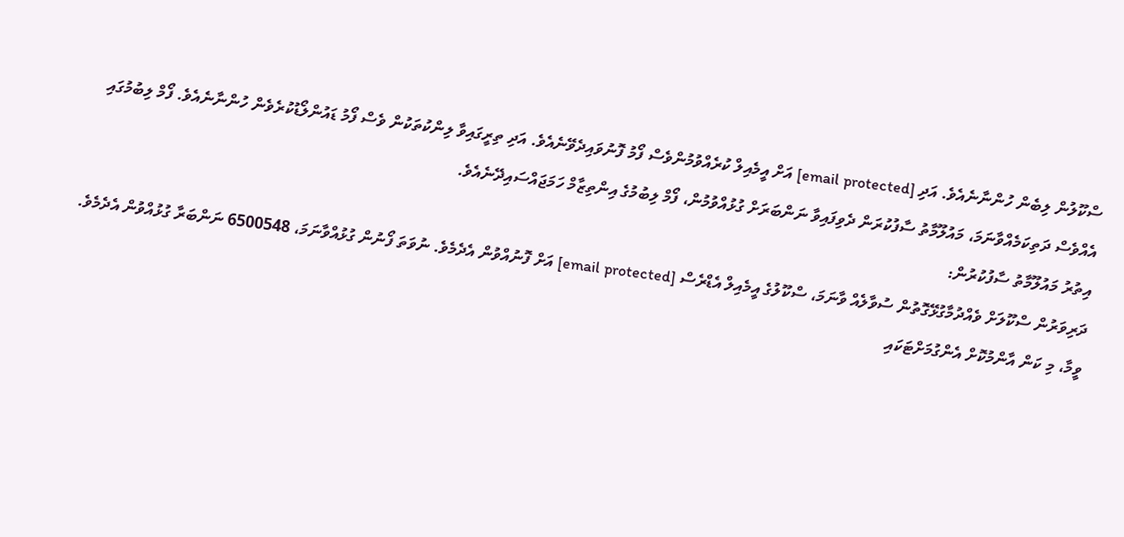ސްކޫލުން ލިބެން ހުންނާނެއެވެ. އަދި [email protected] އަށް އީމެއިލް ކުރެއްވުމުންވެސް ފޯމު ފޮނުވައިދެވޭނެއެވެ. އަދި ތިރީގައިވާ ލިންކުތަކުން ވެސް ފޯމު ޑައުންލޯޑުކުރެވެން ހުންނާނެއެވެ. ފޯމް ލިބުމުގައި އެއްވެސް ދަތިކަމެއްވާނަމަ، މައުލޫމާތު ސާފުކުރަން ދެވިފައިވާ ނަންބަރަށް ގުޅުއްވުމުން، ފޯމް ލިބުމުގެ އިންތިޒާމް ހަމަޖައްސައިދޭނެއެވެ.
އިތުރު މައުލޫމާތު ސާފުކުރުން:
ދަރިވަރުން ސްކޫލަށް ވެއްދުމާގުޅޭގޮތުން ސުވާލެއް ވާނަމަ، ސްކޫލުގެ އީމެއިލް އެޑްރެސް [email protected] އަށް ފޮނުއްވުން އެދެމެވެ. ނުވަތަ ފޯނުން ގުޅުއްވާނަމަ، 6500548 ނަންބަރާ ގުޅުއްވުން އެދެމެވެ.
ވީމާ، މި ކަން އާންމުކޮށް އެންގުމަށްޓަކައި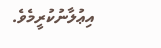އިޢުލާނުކުރީމެވެ.